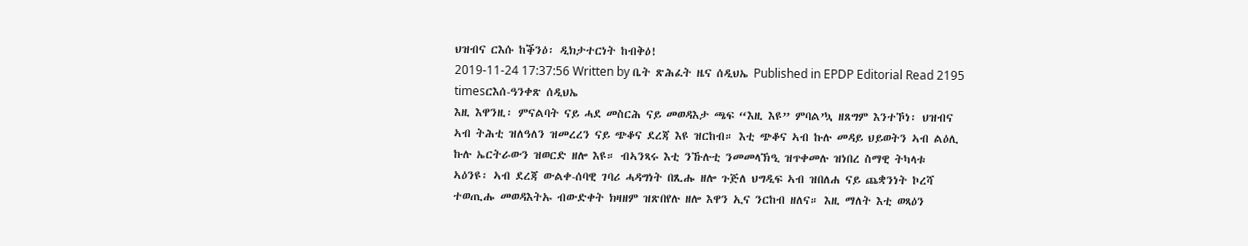ህዝብና ርእሱ ከቕንዕ፡ ዲክታተርነት ከብቅዕ!
2019-11-24 17:37:56 Written by ቤት ጽሕፈት ዜና ሰዲህኤ Published in EPDP Editorial Read 2195 timesርእሰ-ዓንቀጽ ሰዲህኤ
እዚ እዋንዚ፡ ምናልባት ናይ ሓደ መስርሕ ናይ መወዳእታ ጫፍ “እዚ እዩ” ምባል’ኳ ዘጸግም እንተኾነ፡ ህዝብና ኣብ ትሕቲ ዝለዓለን ዝመረረን ናይ ጭቆና ደረጃ እዩ ዝርከብ። እቲ ጭቆና ኣብ ኩሉ መዳይ ህይወትን ኣብ ልዕሊ ኩሉ ኤርትራውን ዝወርድ ዘሎ እዩ። ብኣንጻሩ እቲ ንኹሉቲ ንመመላኽዒ ዝጥቀመሉ ዝነበረ ስማዊ ትካላቱ ኣዕንዩ፡ ኣብ ደረጃ ውልቀ-ሰባዊ ገባሪ ሓዳግነት በጺሑ ዘሎ ጉጅለ ህግዲፍ ኣብ ዝበለሐ ናይ ጨቋንነት ኮረሻ ተወጢሑ መወዳእትኡ ብውድቀት ክዛዘም ዝጽበየሉ ዘሎ እዋን ኢና ንርከብ ዘለና። እዚ ማለት እቲ ወጻዕን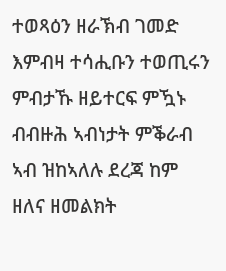ተወጻዕን ዘራኽብ ገመድ እምብዛ ተሳሒቡን ተወጢሩን ምብታኹ ዘይተርፍ ምዃኑ ብብዙሕ ኣብነታት ምቕራብ ኣብ ዝከኣለሉ ደረጃ ከም ዘለና ዘመልክት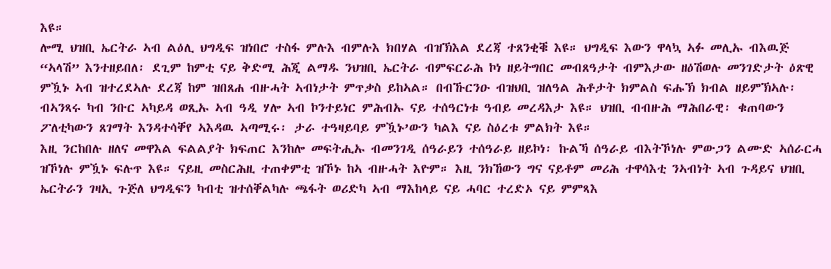እዩ።
ሎሚ ህዝቢ ኤርትራ ኣብ ልዕሊ ህግዲፍ ዝነበሮ ተስፋ ምሉእ ብምሉእ ክበሃል ብዝኽእል ደረጃ ተጸንቂቑ እዩ። ህግዲፍ እውን ዋላኳ ኣፉ መሊኡ ብእዉጅ “ኣላሽ” እንተዘይበለ፡ ደጊም ከምቲ ናይ ቅድሚ ሕጂ ልማዱ ንህዝቢ ኤርትራ ብምፍርራሕ ኮነ ዘይትግበር መብጸዓታት ብምእታው ዘዕሽወሉ መንገድታት ዕጽዊ ምዃኑ ኣብ ዝተረደኣሉ ደረጃ ከም ዝበጸሐ ብዙሓት ኣብነታት ምጥቃስ ይከኣል። በብኹርንዑ ብዝህቢ ዝለዓል ሕቶታት ክምልስ ፍሑኽ ክብል ዘይምኽኣሉ፡ ብኣንጻሩ ካብ ንቡር ኣካይዳ ወጺኡ ኣብ ዓዲ ሃሎ ኣብ ኮንተይነር ምሕብኡ ናይ ተሰዓርነቱ ዓብይ መረዳእታ እዩ። ህዝቢ ብብዙሕ ማሕበራዊ፡ ቁጠባውን ፖለቲካውን ጸገማት እንዳተሳቐየ ኣእዳዉ ኣጣሚሩ፡ ታራ ተዓዛይባይ ምዃኑ’ውን ካልእ ናይ ስዕረቱ ምልክት እዩ።
እዚ ንርከበሉ ዘለና መዋእል ፍልልያት ክፍጠር እንከሎ መፍትሒኡ ብመንገዲ ሰዓራይን ተሰዓራይ ዘይኮነ፡ ኩልኻ ሰዓራይ ብእትኾነሉ ምውጋን ልሙድ ኣሰራርሓ ዝኾነሉ ምዃኑ ፍሉጥ እዩ። ናይዚ መስርሕዚ ተጠቀምቲ ዝኾኑ ከኣ ብዙሓት እዮም። እዚ ንክኸውን ግና ናይቶም መሪሕ ተዋሳእቲ ንኣብነት ኣብ ጉዳይና ህዝቢ ኤርትራን ገዛኢ ጉጅለ ህግዲፍን ካብቲ ዝተሰቐልካሉ ጫፋት ወሪድካ ኣብ ማእከላይ ናይ ሓባር ተረድኦ ናይ ምምጻእ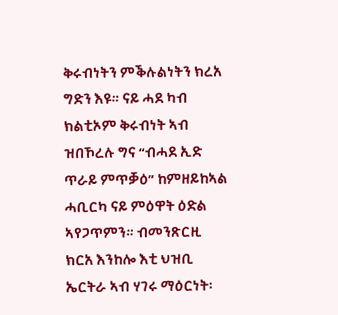ቅሩብነትን ምቕሉልነትን ክረአ ግድን እዩ። ናይ ሓደ ካብ ክልቲኦም ቅሩብነት ኣብ ዝበኾረሉ ግና “ብሓደ ኢድ ጥራይ ምጥቓዕ” ከምዘይከኣል ሓቢርካ ናይ ምዕዋት ዕድል ኣየጋጥምን። ብመንጽርዚ ክርአ እንከሎ እቲ ህዝቢ ኤርትራ ኣብ ሃገሩ ማዕርነት፡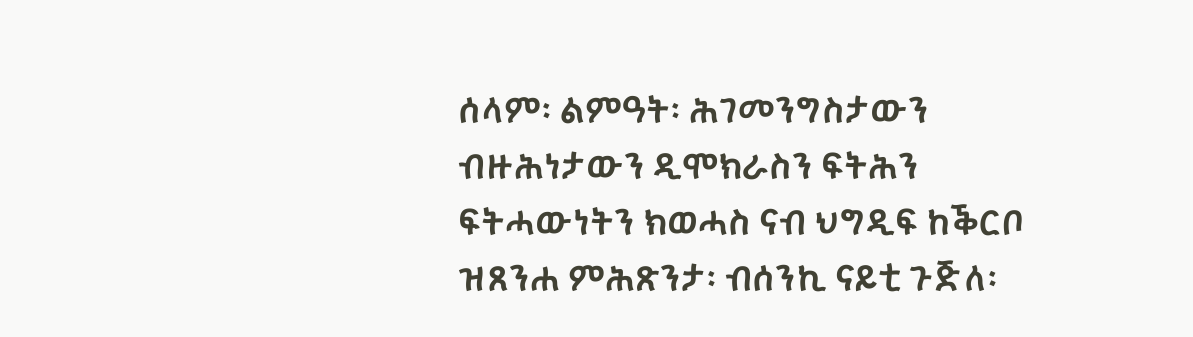ሰላም፡ ልምዓት፡ ሕገመንግስታውን ብዙሕነታውን ዲሞክራስን ፍትሕን ፍትሓውነትን ክወሓስ ናብ ህግዲፍ ከቕርቦ ዝጸንሐ ምሕጽንታ፡ ብሰንኪ ናይቲ ጉጅለ፡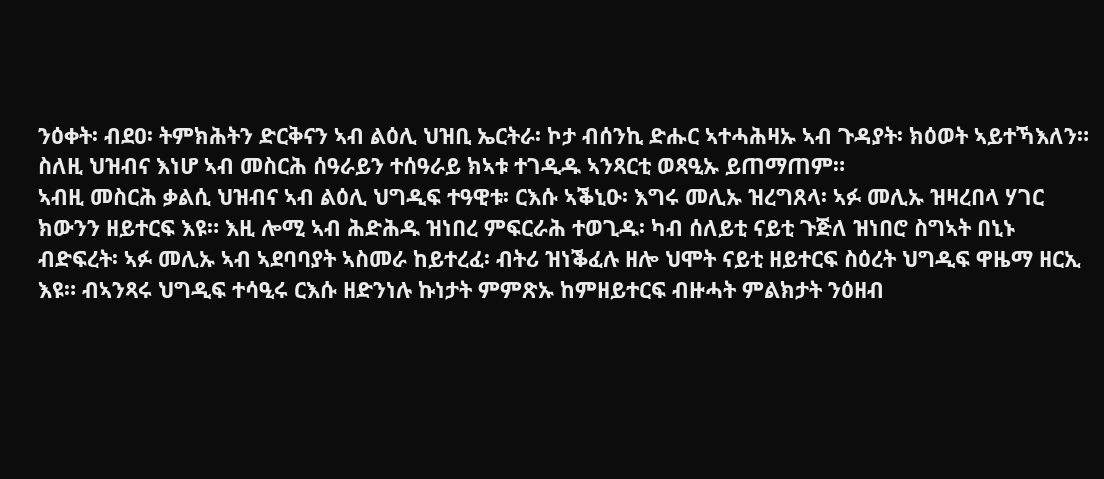ንዕቀት፡ ብደዐ፡ ትምክሕትን ድርቅናን ኣብ ልዕሊ ህዝቢ ኤርትራ፡ ኮታ ብሰንኪ ድሑር ኣተሓሕዛኡ ኣብ ጉዳያት፡ ክዕወት ኣይተኻእለን። ስለዚ ህዝብና እነሆ ኣብ መስርሕ ሰዓራይን ተሰዓራይ ክኣቱ ተገዲዱ ኣንጻርቲ ወጻዒኡ ይጠማጠም።
ኣብዚ መስርሕ ቃልሲ ህዝብና ኣብ ልዕሊ ህግዲፍ ተዓዊቱ፡ ርእሱ ኣቕኒዑ፡ እግሩ መሊኡ ዝረግጸላ፡ ኣፉ መሊኡ ዝዛረበላ ሃገር ክውንን ዘይተርፍ እዩ። እዚ ሎሚ ኣብ ሕድሕዱ ዝነበረ ምፍርራሕ ተወጊዱ፡ ካብ ሰለይቲ ናይቲ ጉጅለ ዝነበሮ ስግኣት በኒኑ ብድፍረት፡ ኣፉ መሊኡ ኣብ ኣደባባያት ኣስመራ ከይተረፈ፡ ብትሪ ዝነቕፈሉ ዘሎ ህሞት ናይቲ ዘይተርፍ ስዕረት ህግዲፍ ዋዜማ ዘርኢ እዩ። ብኣንጻሩ ህግዲፍ ተሳዒሩ ርእሱ ዘድንነሉ ኩነታት ምምጽኡ ከምዘይተርፍ ብዙሓት ምልክታት ንዕዘብ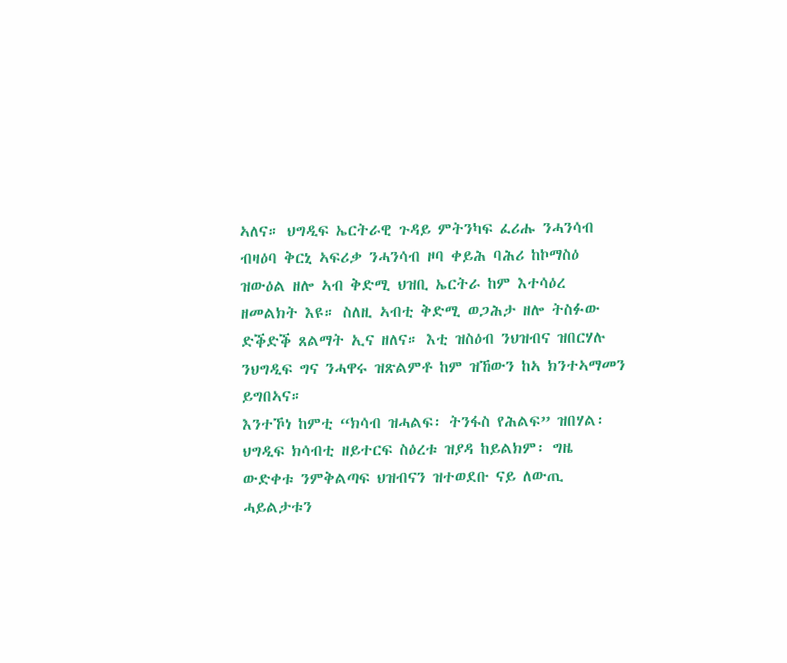ኣለና። ህግዲፍ ኤርትራዊ ጉዳይ ምትንካፍ ፈሪሑ ንሓንሳብ ብዛዕባ ቅርኒ ኣፍሪቃ ንሓንሳብ ዞባ ቀይሕ ባሕሪ ከኮማስዕ ዝውዕል ዘሎ ኣብ ቅድሚ ህዝቢ ኤርትራ ከም እተሳዕረ ዘመልክት እዩ። ስለዚ ኣብቲ ቅድሚ ወጋሕታ ዘሎ ትስፉው ድቕድቕ ጸልማት ኢና ዘለና። እቲ ዝስዕብ ንህዝብና ዝበርሃሉ ንህግዲፍ ግና ንሓዋሩ ዝጽልምቶ ከም ዝኸውን ከኣ ክንተኣማመን ይግበኣና።
እንተኾነ ከምቲ “ክሳብ ዝሓልፍ፡ ትንፋስ የሕልፍ” ዝበሃል፡ ህግዲፍ ክሳብቲ ዘይተርፍ ስዕረቱ ዝያዳ ከይልክም፡ ግዜ ውድቀቱ ንምቅልጣፍ ህዝብናን ዝተወደቡ ናይ ለውጢ ሓይልታቱን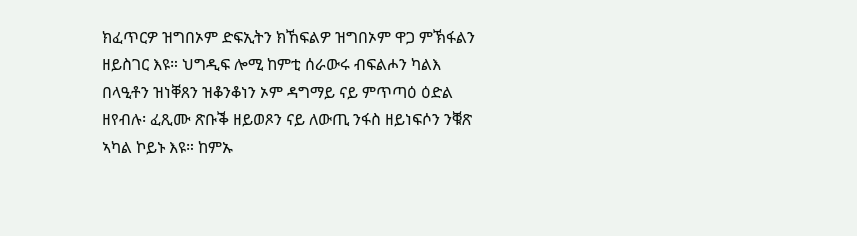ክፈጥርዎ ዝግበኦም ድፍኢትን ክኸፍልዎ ዝግበኦም ዋጋ ምኽፋልን ዘይስገር እዩ። ህግዲፍ ሎሚ ከምቲ ሰራውሩ ብፍልሖን ካልእ በላዒቶን ዝነቐጸን ዝቆንቆነን ኦም ዳግማይ ናይ ምጥጣዕ ዕድል ዘየብሉ፡ ፈጺሙ ጽቡቕ ዘይወጾን ናይ ለውጢ ንፋስ ዘይነፍሶን ንቑጽ ኣካል ኮይኑ እዩ። ከምኡ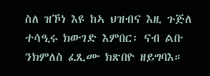ስለ ዝኾነ እዩ ከኣ ህዝብና እዚ ጉጅለ ተሳዒሩ ክውገድ እምበር፡ ናብ ልቡ ንክምለስ ፈጺሙ ክጽበዮ ዘይግባእ።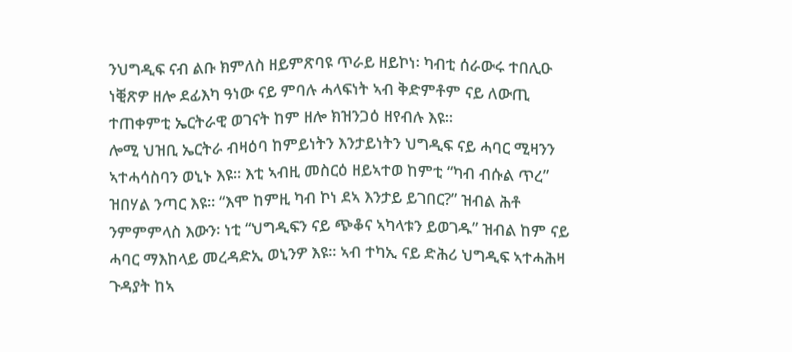ንህግዲፍ ናብ ልቡ ክምለስ ዘይምጽባዩ ጥራይ ዘይኮነ፡ ካብቲ ሰራውሩ ተበሊዑ ነቒጽዎ ዘሎ ደፊእካ ዓነው ናይ ምባሉ ሓላፍነት ኣብ ቅድምቶም ናይ ለውጢ ተጠቀምቲ ኤርትራዊ ወገናት ከም ዘሎ ክዝንጋዕ ዘየብሉ እዩ።
ሎሚ ህዝቢ ኤርትራ ብዛዕባ ከምይነትን እንታይነትን ህግዲፍ ናይ ሓባር ሚዛንን ኣተሓሳስባን ወኒኑ እዩ። እቲ ኣብዚ መስርዕ ዘይኣተወ ከምቲ “ካብ ብሱል ጥረ” ዝበሃል ንጣር እዩ። “እሞ ከምዚ ካብ ኮነ ደኣ እንታይ ይገበር?” ዝብል ሕቶ ንምምምላስ እውን፡ ነቲ “ህግዲፍን ናይ ጭቆና ኣካላቱን ይወገዱ” ዝብል ከም ናይ ሓባር ማእከላይ መረዳድኢ ወኒንዎ እዩ። ኣብ ተካኢ ናይ ድሕሪ ህግዲፍ ኣተሓሕዛ ጉዳያት ከኣ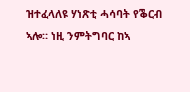ዝተፈላለዩ ሃነጽቲ ሓሳባት የቕርብ ኣሎ። ነዚ ንምትግባር ከኣ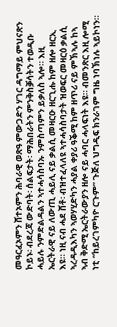መዓርፈኦምን ሸተኦምን ሕባራዊ ወጽዓ ምውጋድን ሃገር ዳግማይ ምህናጽን ኮይኑ፡ ብደረጃ ውድባት፡ ሰልፍታት፡ ማሕበራትን ምንቅስቓሳትን ተወዲቡ ሓይሉ ንምድልዳልን ኣተሓሳስባኡ ንምስጣምን ይቃለስ ኣሎ። እዚ ኤርትራዊ ናይ ለውጢ ሓይሊ ናይ ቃልሲ መዛርዑ ዘርጊሑ ከም ዘሎ ዘርኢ እዩ። ነዚ ናብ ሓደ ሸቶ፡ ብዝተፈላለዩ ኣተሓሳስባታት ዝወፍር መዛርዕ ቃልሲ ኣረዳዲእካን ኣወሃሂድካን ሓያል ቀያሪ ዓቕሚ ከም ዘጥሪ ናይ ምኽኣሉ ከኣ ኣብ ቅድሚ ኤርትራውያን ዘሎ ናይ ሓባር ሓላፍነት እዩ። ብመንጽር እዚ ሎሚ ነቲ “ከይረገምካዮ ርጉም” ጉጅለ ህግዲፍ ክንራገም ግዜ ነባኽነሉ ኣይኮነን።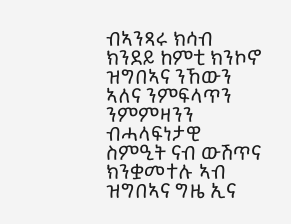ብኣንጻሩ ክሳብ ክንደይ ከምቲ ክንኮኖ ዝግበኣና ንኸውን ኣለና ንምፍላጥን ንምምዛንን ብሓላፍነታዊ ስምዒት ናብ ውሽጥና ክንቋመተሉ ኣብ ዝግበኣና ግዜ ኢና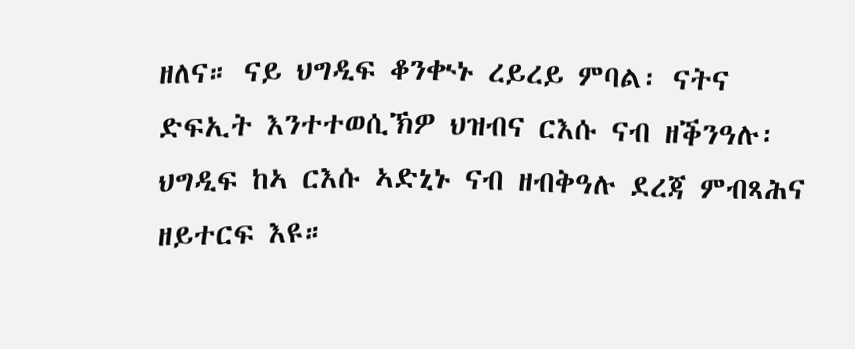ዘለና። ናይ ህግዲፍ ቆንቊኑ ረይረይ ምባል፡ ናትና ድፍኢት እንተተወሲኽዎ ህዝብና ርእሱ ናብ ዘቕንዓሉ፡ ህግዲፍ ከኣ ርእሱ ኣድኒኑ ናብ ዘብቅዓሉ ደረጃ ምብጻሕና ዘይተርፍ እዩ።